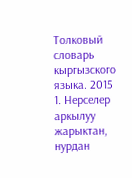Толковый словарь кыргызского языка. 2015
1. Нерселер аркылуу жарыктан, нурдан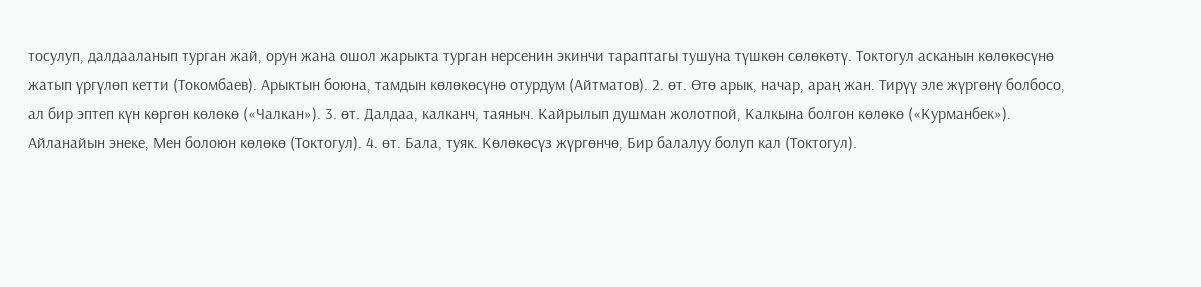тосулуп, далдааланып турган жай, орун жана ошол жарыкта турган нерсенин экинчи тараптагы тушуна түшкөн сөлөкөтү. Токтогул асканын көлөкөсүнө жатып үргүлөп кетти (Токомбаев). Арыктын боюна, тамдын көлөкөсүнө отурдум (Айтматов). 2. өт. Өтө арык, начар, араң жан. Тирүү эле жүргөнү болбосо, ал бир эптеп күн көргөн көлөкө («Чалкан»). 3. өт. Далдаа, калканч, таяныч. Кайрылып душман жолотпой, Калкына болгон көлөкө («Курманбек»). Айланайын энеке, Мен болоюн көлөкө (Токтогул). 4. өт. Бала, туяк. Көлөкөсүз жүргөнчө, Бир балалуу болуп кал (Токтогул).